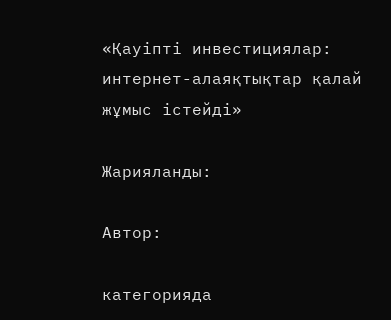«Қауіпті инвестициялар: интернет-алаяқтықтар қалай жұмыс істейді»

Жарияланды:

Автор:

категорияда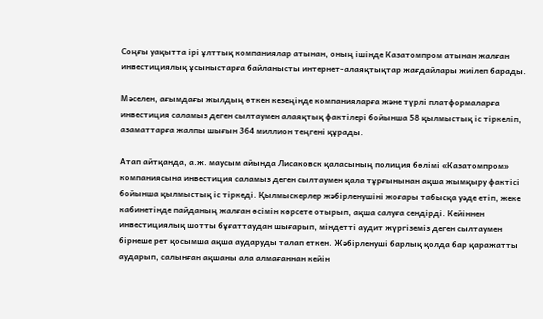Соңғы уақытта ірі ұлттық компаниялар атынан, оның ішінде Казатомпром атынан жалған инвестициялық ұсыныстарға байланысты интернет-алаяқтықтар жағдайлары жиілеп барады.

Мәселен, ағымдағы жылдың өткен кезеңінде компанияларға және түрлі платформаларға инвестиция саламыз деген сылтаумен алаяқтық фактілері бойынша 58 қылмыстық іс тіркеліп, азаматтарға жалпы шығын 364 миллион теңгені құрады.

Атап айтқанда, а.ж. маусым айында Лисаковск қаласының полиция бөлімі «Казатомпром» компаниясына инвестиция саламыз деген сылтаумен қала тұрғынынан ақша жымқыру фактісі бойынша қылмыстық іс тіркеді. Қылмыскерлер жәбірленушіні жоғары табысқа уәде етіп, жеке кабинетінде пайданың жалған өсімін көрсете отырып, ақша салуға сендірді. Кейіннен инвестициялық шотты бұғаттаудан шығарып, міндетті аудит жүргіземіз деген сылтаумен бірнеше рет қосымша ақша аударуды талап еткен. Жәбірленуші барлық қолда бар қаражатты аударып, салынған ақшаны ала алмағаннан кейін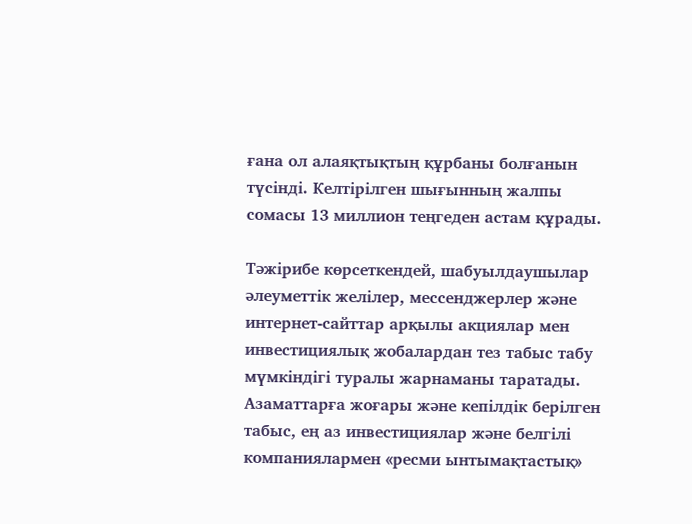ғана ол алаяқтықтың құрбаны болғанын түсінді. Келтірілген шығынның жалпы сомасы 13 миллион теңгеден астам құрады.

Тәжірибе көрсеткендей, шабуылдаушылар әлеуметтік желілер, мессенджерлер және интернет-сайттар арқылы акциялар мен инвестициялық жобалардан тез табыс табу мүмкіндігі туралы жарнаманы таратады. Азаматтарға жоғары және кепілдік берілген табыс, ең аз инвестициялар және белгілі компаниялармен «ресми ынтымақтастық»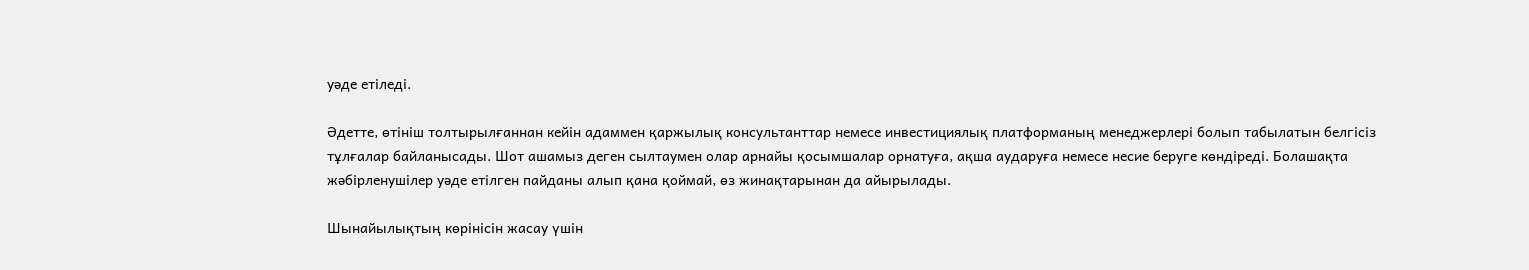уәде етіледі.

Әдетте, өтініш толтырылғаннан кейін адаммен қаржылық консультанттар немесе инвестициялық платформаның менеджерлері болып табылатын белгісіз тұлғалар байланысады. Шот ашамыз деген сылтаумен олар арнайы қосымшалар орнатуға, ақша аударуға немесе несие беруге көндіреді. Болашақта жәбірленушілер уәде етілген пайданы алып қана қоймай, өз жинақтарынан да айырылады.

Шынайылықтың көрінісін жасау үшін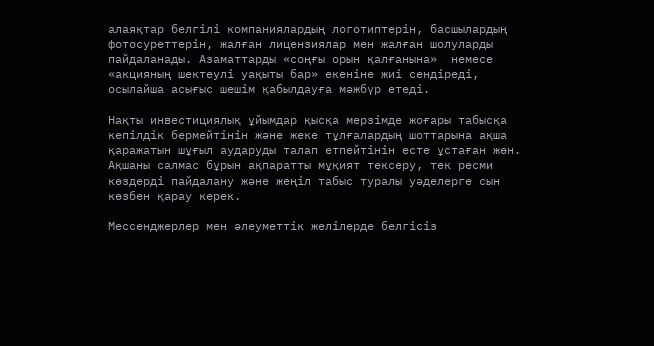алаяқтар белгілі компаниялардың логотиптерін, басшылардың фотосуреттерін, жалған лицензиялар мен жалған шолуларды пайдаланады. Азаматтарды «соңғы орын қалғанына»  немесе «акцияның шектеулі уақыты бар» екеніне жиі сендіреді, осылайша асығыс шешім қабылдауға мәжбүр етеді.

Нақты инвестициялық ұйымдар қысқа мерзімде жоғары табысқа кепілдік бермейтінін және жеке тұлғалардың шоттарына ақша қаражатын шұғыл аударуды талап етпейтінін есте ұстаған жөн. Ақшаны салмас бұрын ақпаратты мұқият тексеру, тек ресми көздерді пайдалану және жеңіл табыс туралы уәделерге сын көзбен қарау керек.

Мессенджерлер мен әлеуметтік желілерде белгісіз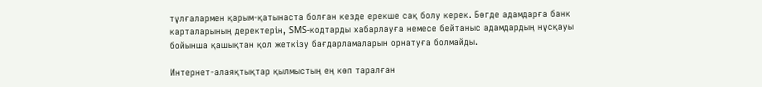тұлғалармен қарым-қатынаста болған кезде ерекше сақ болу керек. Бөгде адамдарға банк карталарының деректерін, SMS-кодтарды хабарлауға немесе бейтаныс адамдардың нұсқауы бойынша қашықтан қол жеткізу бағдарламаларын орнатуға болмайды.

Интернет-алаяқтықтар қылмыстың ең көп таралған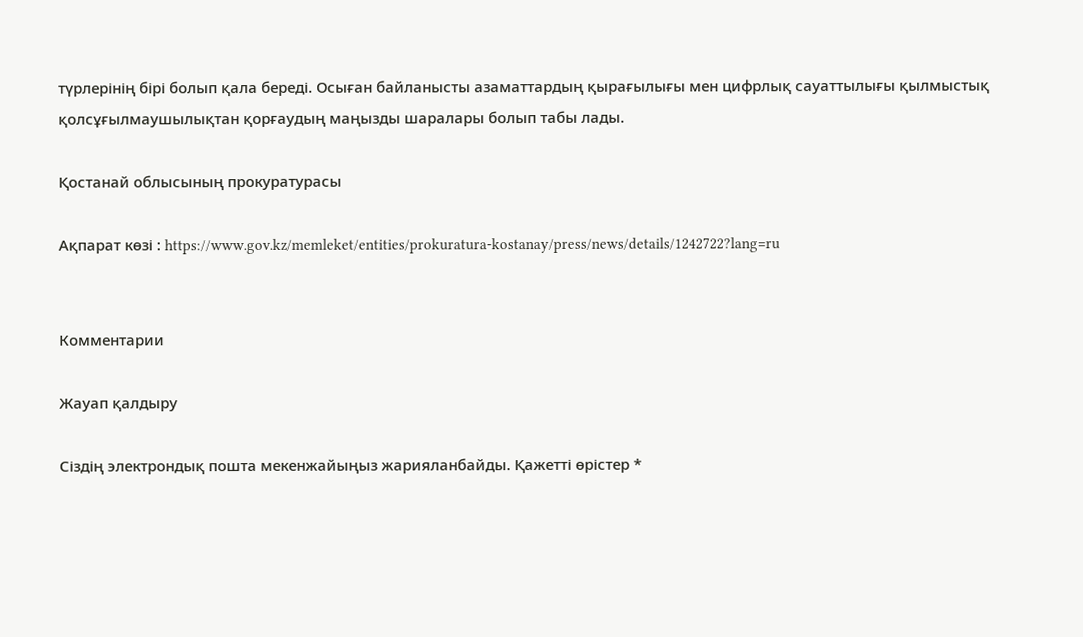түрлерінің бірі болып қала береді. Осыған байланысты азаматтардың қырағылығы мен цифрлық сауаттылығы қылмыстық қолсұғылмаушылықтан қорғаудың маңызды шаралары болып табы лады.

Қостанай облысының прокуратурасы

Ақпарат көзі : https://www.gov.kz/memleket/entities/prokuratura-kostanay/press/news/details/1242722?lang=ru


Комментарии

Жауап қалдыру

Сіздің электрондық пошта мекенжайыңыз жарияланбайды. Қажетті өрістер *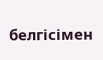белгісімен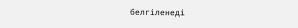белгіленеді